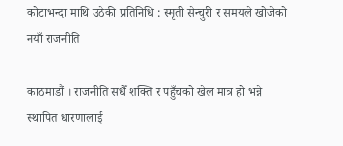कोटाभन्दा माथि उठेकी प्रतिनिधि : स्मृती सेन्चुरी र समयले खोजेको नयाँ राजनीति

काठमाडौं । राजनीति सधैँ शक्ति र पहुँचको खेल मात्र हो भन्ने स्थापित धारणालाई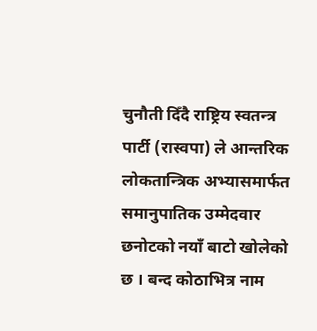चुनौती दिँदै राष्ट्रिय स्वतन्त्र पार्टी (रास्वपा) ले आन्तरिक लोकतान्त्रिक अभ्यासमार्फत समानुपातिक उम्मेदवार छनोटको नयाँ बाटो खोलेको छ । बन्द कोठाभित्र नाम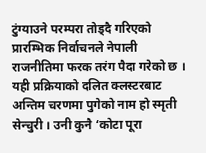टुंग्याउने परम्परा तोड्दै गरिएको प्रारम्भिक निर्वाचनले नेपाली राजनीतिमा फरक तरंग पैदा गरेको छ ।
यही प्रक्रियाको दलित क्लस्टरबाट अन्तिम चरणमा पुगेको नाम हो स्मृती सेन्चुरी । उनी कुनै ‘कोटा पूरा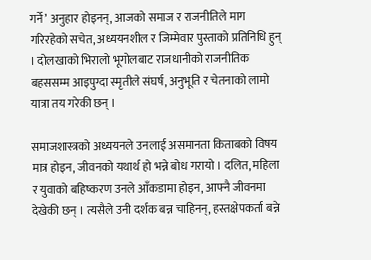गर्ने’ अनुहार होइनन्, आजको समाज र राजनीतिले माग गरिरहेको सचेत, अध्ययनशील र जिम्मेवार पुस्ताको प्रतिनिधि हुन् । दोलखाको भिरालो भूगोलबाट राजधानीको राजनीतिक बहससम्म आइपुग्दा स्मृतीले संघर्ष, अनुभूति र चेतनाको लामो यात्रा तय गरेकी छन् ।

समाजशास्त्रको अध्ययनले उनलाई असमानता किताबको विषय मात्र होइन, जीवनको यथार्थ हो भन्ने बोध गरायो । दलित, महिला र युवाको बहिष्करण उनले आँकडामा होइन, आफ्नै जीवनमा देखेकी छन् । त्यसैले उनी दर्शक बन्न चाहिनन्, हस्तक्षेपकर्ता बन्ने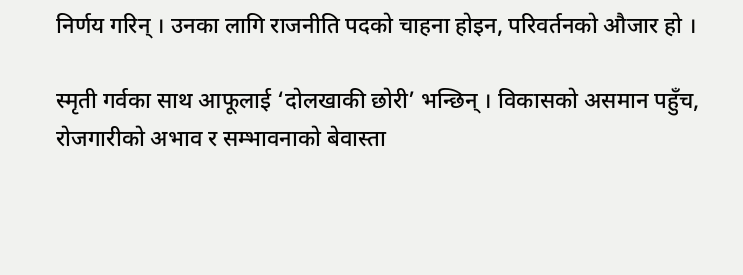निर्णय गरिन् । उनका लागि राजनीति पदको चाहना होइन, परिवर्तनको औजार हो ।

स्मृती गर्वका साथ आफूलाई ‘दोलखाकी छोरी’ भन्छिन् । विकासको असमान पहुँच, रोजगारीको अभाव र सम्भावनाको बेवास्ता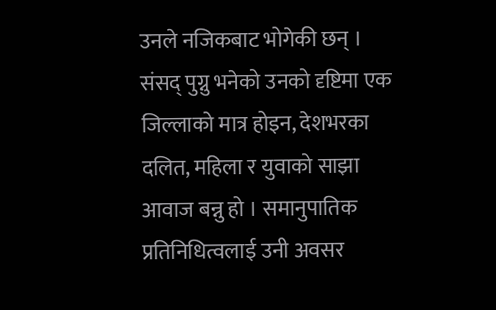उनले नजिकबाट भोगेकी छन् । संसद् पुग्नु भनेको उनको दृष्टिमा एक जिल्लाको मात्र होइन, देशभरका दलित, महिला र युवाको साझा आवाज बन्नु हो । समानुपातिक प्रतिनिधित्वलाई उनी अवसर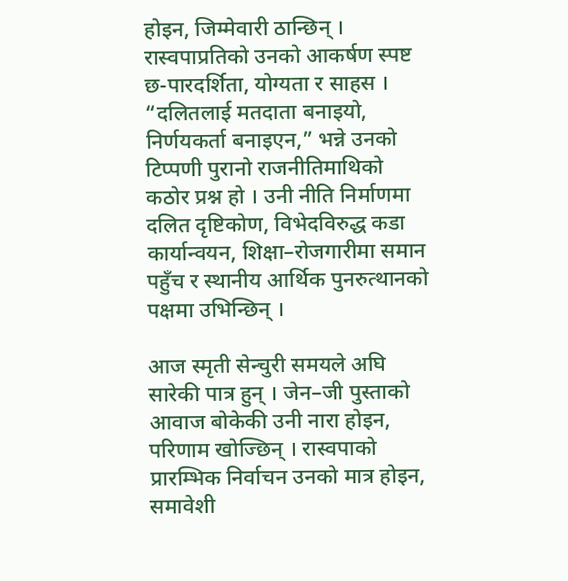होइन, जिम्मेवारी ठान्छिन् ।
रास्वपाप्रतिको उनको आकर्षण स्पष्ट छ-पारदर्शिता, योग्यता र साहस । “दलितलाई मतदाता बनाइयो, निर्णयकर्ता बनाइएन,” भन्ने उनको टिप्पणी पुरानो राजनीतिमाथिको कठोर प्रश्न हो । उनी नीति निर्माणमा दलित दृष्टिकोण, विभेदविरुद्ध कडा कार्यान्वयन, शिक्षा–रोजगारीमा समान पहुँच र स्थानीय आर्थिक पुनरुत्थानको पक्षमा उभिन्छिन् ।

आज स्मृती सेन्चुरी समयले अघि सारेकी पात्र हुन् । जेन–जी पुस्ताको आवाज बोकेकी उनी नारा होइन, परिणाम खोज्छिन् । रास्वपाको प्रारम्भिक निर्वाचन उनको मात्र होइन, समावेशी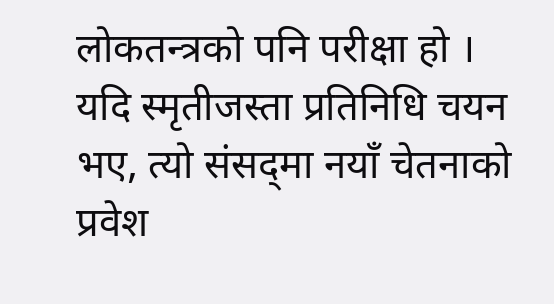लोकतन्त्रको पनि परीक्षा हो । यदि स्मृतीजस्ता प्रतिनिधि चयन भए, त्यो संसद्‌मा नयाँ चेतनाको प्रवेश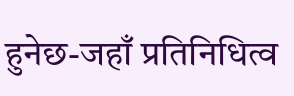हुनेछ-जहाँ प्रतिनिधित्व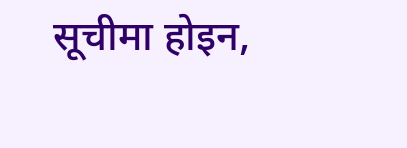सूचीमा होइन,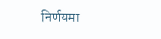निर्णयमा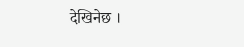देखिनेछ ।